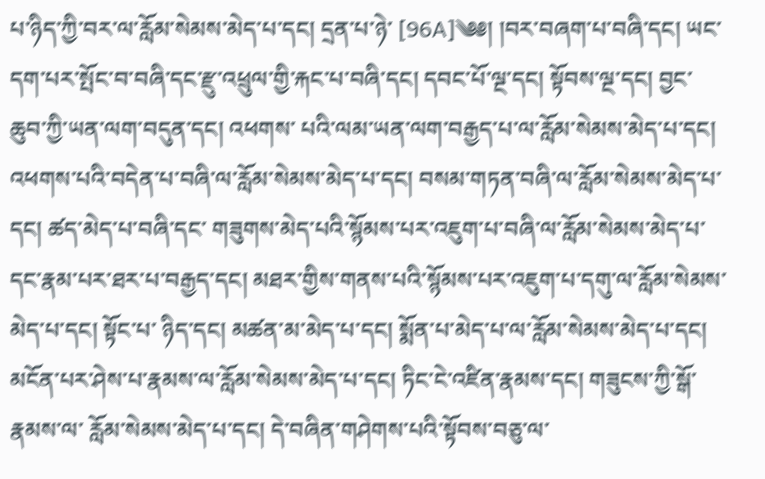པ་ཉིད་ཀྱི་བར་ལ་རློམ་སེམས་མེད་པ་དང། དྲན་པ་ཉེ་ [96A]༄༅། །བར་བཞག་པ་བཞི་དང། ཡང་དག་པར་སྤོང་བ་བཞི་དང་རྫུ་འཕྲུལ་གྱི་རྐང་པ་བཞི་དང། དབང་པོ་ལྔ་དང། སྟོབས་ལྔ་དང། བྱང་ཆུབ་ཀྱི་ཡན་ལག་བདུན་དང། འཕགས་ པའི་ལམ་ཡན་ལག་བརྒྱད་པ་ལ་རློམ་སེམས་མེད་པ་དང། འཕགས་པའི་བདེན་པ་བཞི་ལ་རློམ་སེམས་མེད་པ་དང། བསམ་གཏན་བཞི་ལ་རློམ་སེམས་མེད་པ་དང། ཚད་མེད་པ་བཞི་དང་ གཟུགས་མེད་པའི་སྙོམས་པར་འཇུག་པ་བཞི་ལ་རློམ་སེམས་མེད་པ་དང་རྣམ་པར་ཐར་པ་བརྒྱད་དང། མཐར་གྱིས་གནས་པའི་སྙོམས་པར་འཇུག་པ་དགུ་ལ་རློམ་སེམས་མེད་པ་དང། སྟོང་པ་ ཉིད་དང། མཚན་མ་མེད་པ་དང། སྨོན་པ་མེད་པ་ལ་རློམ་སེམས་མེད་པ་དང། མངོན་པར་ཤེས་པ་རྣམས་ལ་རློམ་སེམས་མེད་པ་དང། ཏིང་ངེ་འཛིན་རྣམས་དང། གཟུངས་ཀྱི་སྒོ་རྣམས་ལ་ རློམ་སེམས་མེད་པ་དང། དེ་བཞིན་གཤེགས་པའི་སྟོབས་བཅུ་ལ་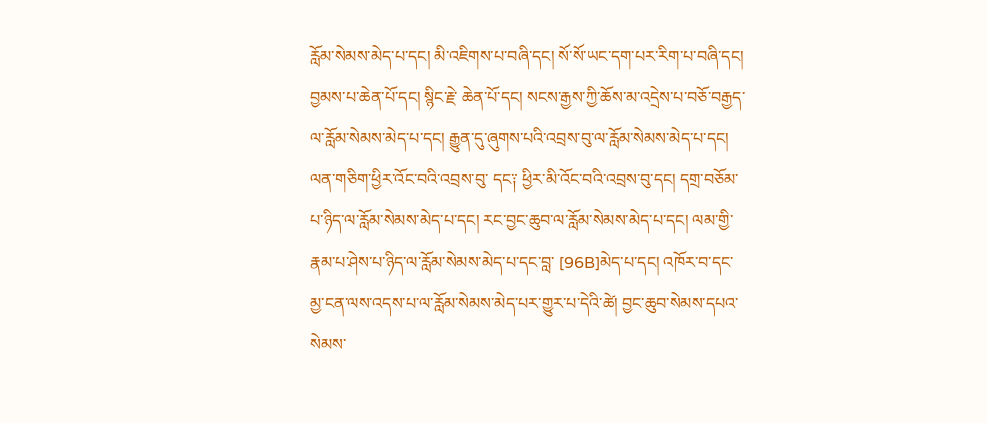རློམ་སེམས་མེད་པ་དང། མི་འཇིགས་པ་བཞི་དང། སོ་སོ་ཡང་དག་པར་རིག་པ་བཞི་དང། བྱམས་པ་ཆེན་པོ་དང། སྙིང་རྗེ་ ཆེན་པོ་དང། སངས་རྒྱས་ཀྱི་ཆོས་མ་འདྲེས་པ་བཅོ་བརྒྱད་ལ་རློམ་སེམས་མེད་པ་དང། རྒྱུན་དུ་ཞུགས་པའི་འབྲས་བུ་ལ་རློམ་སེམས་མེད་པ་དང། ལན་གཅིག་ཕྱིར་འོང་བའི་འབྲས་བུ་ དང༑ ཕྱིར་མི་འོང་བའི་འབྲས་བུ་དང། དགྲ་བཅོམ་པ་ཉིད་ལ་རློམ་སེམས་མེད་པ་དང། རང་བྱང་ཆུབ་ལ་རློམ་སེམས་མེད་པ་དང། ལམ་གྱི་རྣམ་པ་ཤེས་པ་ཉིད་ལ་རློམ་སེམས་མེད་པ་དང་བླ་ [96B]མེད་པ་དང། འཁོར་བ་དང་མྱ་ངན་ལས་འདས་པ་ལ་རློམ་སེམས་མེད་པར་གྱུར་པ་དེའི་ཚེ། བྱང་ཆུབ་སེམས་དཔའ་སེམས་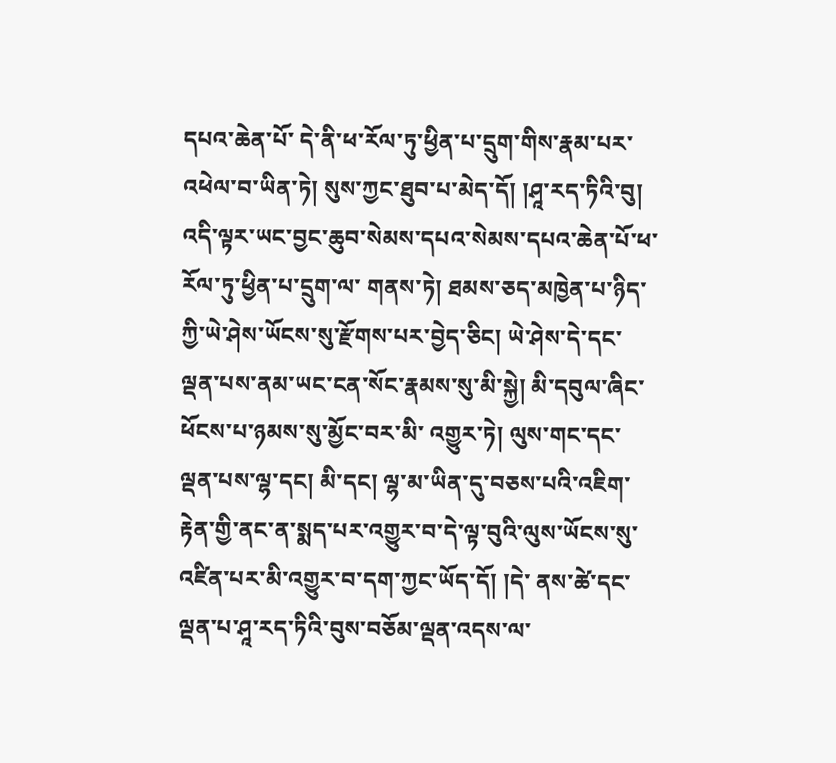དཔའ་ཆེན་པོ་ དེ་ནི་ཕ་རོལ་ཏུ་ཕྱིན་པ་དྲུག་གིས་རྣམ་པར་འཕེལ་བ་ཡིན་ཏེ། སུས་ཀྱང་ཐུབ་པ་མེད་དོ། །ཤཱ་རད་ཏིའི་བུ། འདི་ལྟར་ཡང་བྱང་ཆུབ་སེམས་དཔའ་སེམས་དཔའ་ཆེན་པོ་ཕ་རོལ་ཏུ་ཕྱིན་པ་དྲུག་ལ་ གནས་ཏེ། ཐམས་ཅད་མཁྱེན་པ་ཉིད་ཀྱི་ཡེ་ཤེས་ཡོངས་སུ་རྫོགས་པར་བྱེད་ཅིང། ཡེ་ཤེས་དེ་དང་ལྡན་པས་ནམ་ཡང་ངན་སོང་རྣམས་སུ་མི་སྐྱེ། མི་དབུལ་ཞིང་ཕོངས་པ་ཉམས་སུ་མྱོང་བར་མི་ འགྱུར་ཏེ། ལུས་གང་དང་ལྡན་པས་ལྷ་དང། མི་དང། ལྷ་མ་ཡིན་དུ་བཅས་པའི་འཇིག་རྟེན་གྱི་ནང་ན་སྨད་པར་འགྱུར་བ་དེ་ལྟ་བུའི་ལུས་ཡོངས་སུ་འཛིན་པར་མི་འགྱུར་བ་དག་ཀྱང་ཡོད་དོ། །དེ་ ནས་ཚེ་དང་ལྡན་པ་ཤཱ་རད་ཏིའི་བུས་བཅོམ་ལྡན་འདས་ལ་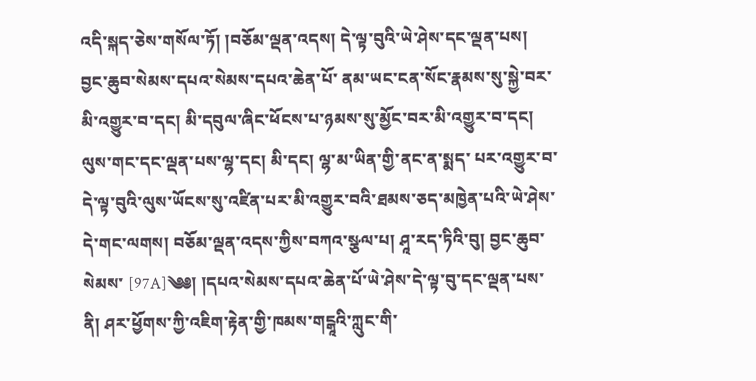འདི་སྐད་ཅེས་གསོལ་ཏོ། །བཅོམ་ལྡན་འདས། དེ་ལྟ་བུའི་ཡེ་ཤེས་དང་ལྡན་པས། བྱང་ཆུབ་སེམས་དཔའ་སེམས་དཔའ་ཆེན་པོ་ ནམ་ཡང་ངན་སོང་རྣམས་སུ་སྐྱེ་བར་མི་འགྱུར་བ་དང། མི་དབུལ་ཞིང་ཕོངས་པ་ཉམས་སུ་མྱོང་བར་མི་འགྱུར་བ་དང། ལུས་གང་དང་ལྡན་པས་ལྷ་དང། མི་དང། ལྷ་མ་ཡིན་གྱི་ནང་ན་སྨད་ པར་འགྱུར་བ་དེ་ལྟ་བུའི་ལུས་ཡོངས་སུ་འཛིན་པར་མི་འགྱུར་བའི་ཐམས་ཅད་མཁྱེན་པའི་ཡེ་ཤེས་དེ་གང་ལགས། བཅོམ་ལྡན་འདས་ཀྱིས་བཀའ་སྩལ་པ། ཤཱ་རད་ཏིའི་བུ། བྱང་ཆུབ་སེམས་ [97A]༄༅། །དཔའ་སེམས་དཔའ་ཆེན་པོ་ཡེ་ཤེས་དེ་ལྟ་བུ་དང་ལྡན་པས་ནི། ཤར་ཕྱོགས་ཀྱི་འཇིག་རྟེན་གྱི་ཁམས་གངྒཱའི་ཀླུང་གི་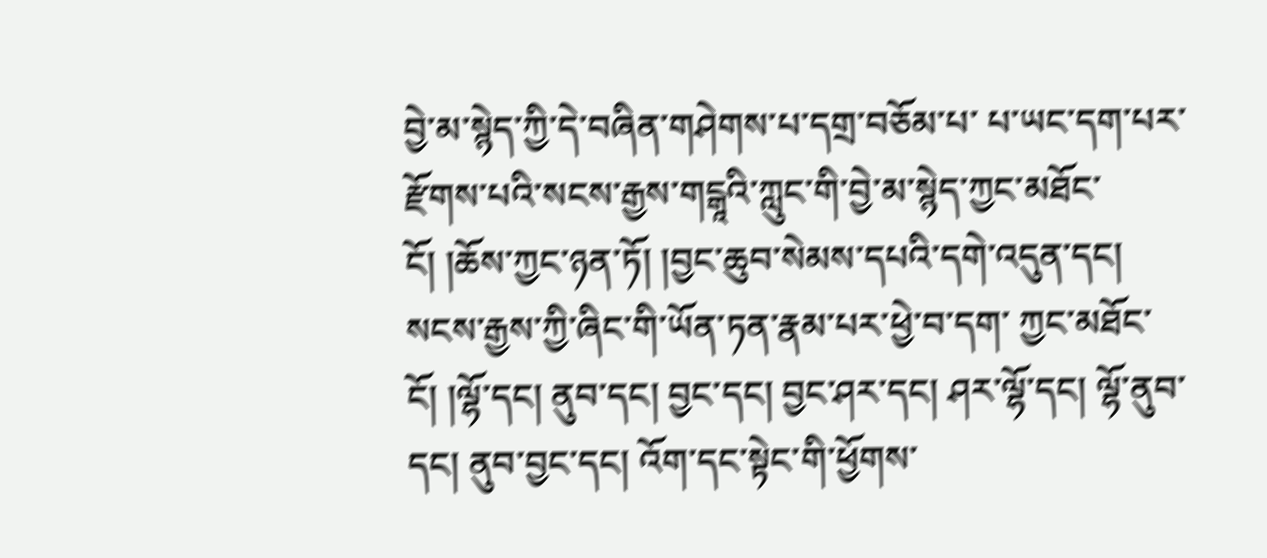བྱེ་མ་སྙེད་ཀྱི་དེ་བཞིན་གཤེགས་པ་དགྲ་བཅོམ་པ་ པ་ཡང་དག་པར་རྫོགས་པའི་སངས་རྒྱས་གངྒཱའི་ཀླུང་གི་བྱེ་མ་སྙེད་ཀྱང་མཐོང་ངོ། །ཆོས་ཀྱང་ཉན་ཏོ། །བྱང་ཆུབ་སེམས་དཔའི་དགེ་འདུན་དང། སངས་རྒྱས་ཀྱི་ཞིང་གི་ཡོན་ཏན་རྣམ་པར་ཕྱེ་བ་དག་ ཀྱང་མཐོང་ངོ། །ལྷོ་དང། ནུབ་དང། བྱང་དང། བྱང་ཤར་དང། ཤར་ལྷོ་དང། ལྷོ་ནུབ་དང། ནུབ་བྱང་དང། འོག་དང་སྟེང་གི་ཕྱོགས་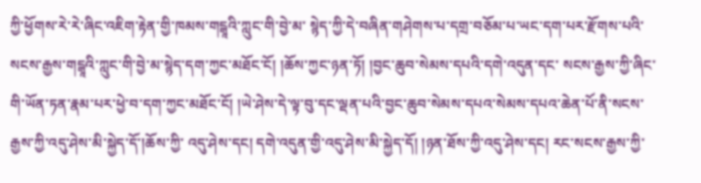ཀྱི་ཕྱོགས་རེ་རེ་ཞིང་འཇིག་རྟེན་གྱི་ཁམས་གངྒཱའི་ཀླུང་གི་བྱེ་མ་ སྙེད་ཀྱི་དེ་བཞིན་གཤེགས་པ་དགྲ་བཅོམ་པ་ཡང་དག་པར་རྫོགས་པའི་སངས་རྒྱས་གངྒཱའི་ཀླུང་གི་བྱེ་མ་སྙེད་དག་ཀྱང་མཐོང་ངོ། །ཆོས་ཀྱང་ཉན་ཏོ། །བྱང་ཆུབ་སེམས་དཔའི་དགེ་འདུན་དང་ སངས་རྒྱས་ཀྱི་ཞིང་གི་ཡོན་ཏན་རྣམ་པར་ཕྱེ་བ་དག་ཀྱང་མཐོང་ངོ། །ཡེ་ཤེས་དེ་ལྟ་བུ་དང་ལྡན་པའི་བྱང་ཆུབ་སེམས་དཔའ་སེམས་དཔའ་ཆེན་པོ་ནི་སངས་རྒྱས་ཀྱི་འདུ་ཤེས་མི་སྐྱེད་དོ་།ཆོས་ཀྱི་ འདུ་ཤེས་དང། དགེ་འདུན་གྱི་འདུ་ཤེས་མི་སྐྱེད་དོ། །ཉན་ཐོས་ཀྱི་འདུ་ཤེས་དང། རང་སངས་རྒྱས་ཀྱི་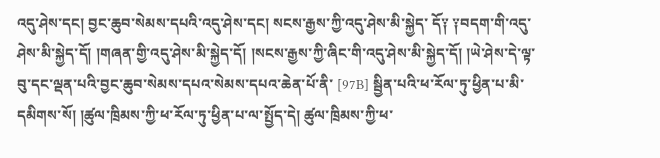འདུ་ཤེས་དང། བྱང་ཆུབ་སེམས་དཔའི་འདུ་ཤེས་དང། སངས་རྒྱས་ཀྱི་འདུ་ཤེས་མི་སྐྱེད་ དོ༑ ༑བདག་གི་འདུ་ཤེས་མི་སྐྱེད་དོ། །གཞན་གྱི་འདུ་ཤེས་མི་སྐྱེད་དོ། །སངས་རྒྱས་ཀྱི་ཞིང་གི་འདུ་ཤེས་མི་སྐྱེད་དོ། །ཡེ་ཤེས་དེ་ལྟ་བུ་དང་ལྡན་པའི་བྱང་ཆུབ་སེམས་དཔའ་སེམས་དཔའ་ཆེན་པོ་ནི་ [97B] སྦྱིན་པའི་ཕ་རོལ་ཏུ་ཕྱིན་པ་མི་དམིགས་སོ། །ཚུལ་ཁྲིམས་ཀྱི་ཕ་རོལ་ཏུ་ཕྱིན་པ་ལ་སྤྱོད་དེ། ཚུལ་ཁྲིམས་ཀྱི་ཕ་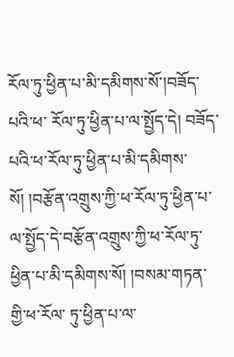རོལ་ཏུ་ཕྱིན་པ་མི་དམིགས་སོ་།བཟོད་པའི་ཕ་ རོལ་ཏུ་ཕྱིན་པ་ལ་སྤྱོད་དེ། བཟོད་པའི་ཕ་རོལ་ཏུ་ཕྱིན་པ་མི་དམིགས་སོ། །བརྩོན་འགྲུས་ཀྱི་ཕ་རོལ་ཏུ་ཕྱིན་པ་ལ་སྤྱོད་དེ་བརྩོན་འགྲུས་ཀྱི་ཕ་རོལ་ཏུ་ཕྱིན་པ་མི་དམིགས་སོ། །བསམ་གཏན་གྱི་ཕ་རོལ་ ཏུ་ཕྱིན་པ་ལ་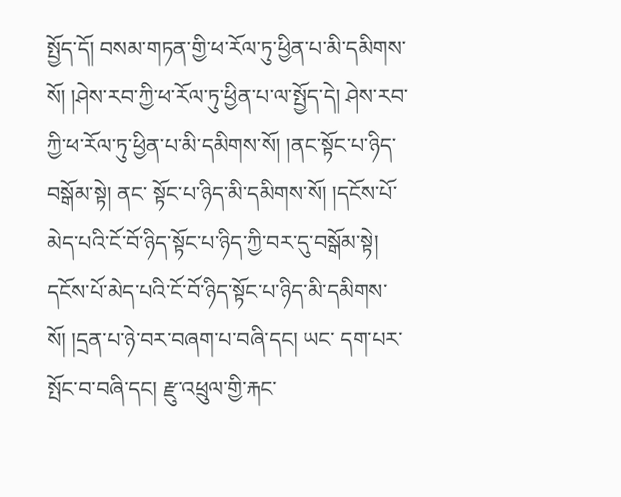སྤྱོད་དོ། བསམ་གཏན་གྱི་ཕ་རོལ་ཏུ་ཕྱིན་པ་མི་དམིགས་སོ། །ཤེས་རབ་ཀྱི་ཕ་རོལ་ཏུ་ཕྱིན་པ་ལ་སྤྱོད་དེ། ཤེས་རབ་ཀྱི་ཕ་རོལ་ཏུ་ཕྱིན་པ་མི་དམིགས་སོ། །ནང་སྟོང་པ་ཉིད་བསྒོམ་སྟེ། ནང་ སྟོང་པ་ཉིད་མི་དམིགས་སོ། །དངོས་པོ་མེད་པའི་ངོ་བོ་ཉིད་སྟོང་པ་ཉིད་ཀྱི་བར་དུ་བསྒོམ་སྟེ། དངོས་པོ་མེད་པའི་ངོ་བོ་ཉིད་སྟོང་པ་ཉིད་མི་དམིགས་སོ། །དྲན་པ་ཉེ་བར་བཞག་པ་བཞི་དང། ཡང་ དག་པར་སྤོང་བ་བཞི་དང། རྫུ་འཕྲུལ་གྱི་རྐང་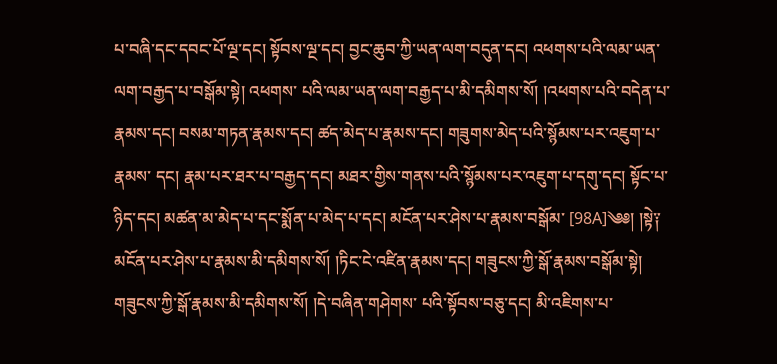པ་བཞི་དང་དབང་པོ་ལྔ་དང། སྟོབས་ལྔ་དང། བྱང་ཆུབ་ཀྱི་ཡན་ལག་བདུན་དང། འཕགས་པའི་ལམ་ཡན་ལག་བརྒྱད་པ་བསྒོམ་སྟེ། འཕགས་ པའི་ལམ་ཡན་ལག་བརྒྱད་པ་མི་དམིགས་སོ། །འཕགས་པའི་བདེན་པ་རྣམས་དང། བསམ་གཏན་རྣམས་དང། ཚད་མེད་པ་རྣམས་དང། གཟུགས་མེད་པའི་སྙོམས་པར་འཇུག་པ་རྣམས་ དང། རྣམ་པར་ཐར་པ་བརྒྱད་དང། མཐར་གྱིས་གནས་པའི་སྙོམས་པར་འཇུག་པ་དགུ་དང། སྟོང་པ་ཉིད་དང། མཚན་མ་མེད་པ་དང་སྨོན་པ་མེད་པ་དང། མངོན་པར་ཤེས་པ་རྣམས་བསྒོམ་ [98A]༄༅། །སྟེ༑ མངོན་པར་ཤེས་པ་རྣམས་མི་དམིགས་སོ། །ཏིང་ངེ་འཛིན་རྣམས་དང། གཟུངས་ཀྱི་སྒོ་རྣམས་བསྒོམ་སྟེ། གཟུངས་ཀྱི་སྒོ་རྣམས་མི་དམིགས་སོ། །དེ་བཞིན་གཤེགས་ པའི་སྟོབས་བཅུ་དང། མི་འཇིགས་པ་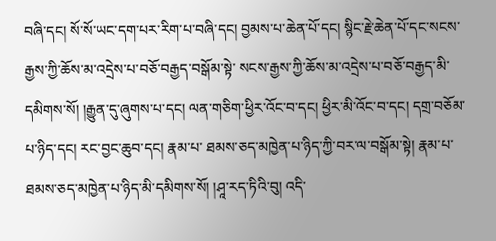བཞི་དང། སོ་སོ་ཡང་དག་པར་རིག་པ་བཞི་དང། བྱམས་པ་ཆེན་པོ་དང། སྙིང་རྗེ་ཆེན་པོ་དང་སངས་རྒྱས་ཀྱི་ཆོས་མ་འདྲེས་པ་བཅོ་བརྒྱད་བསྒོམ་སྟེ་ སངས་རྒྱས་ཀྱི་ཆོས་མ་འདྲེས་པ་བཅོ་བརྒྱད་མི་དམིགས་སོ། །རྒྱུན་དུ་ཞུགས་པ་དང། ལན་གཅིག་ཕྱིར་འོང་བ་དང། ཕྱིར་མི་འོང་བ་དང། དགྲ་བཅོམ་པ་ཉིད་དང། རང་བྱང་ཆུབ་དང། རྣམ་པ་ ཐམས་ཅད་མཁྱེན་པ་ཉིད་ཀྱི་བར་ལ་བསྒོམ་སྟེ། རྣམ་པ་ཐམས་ཅད་མཁྱེན་པ་ཉིད་མི་དམིགས་སོ། །ཤཱ་རད་ཏིའི་བུ། འདི་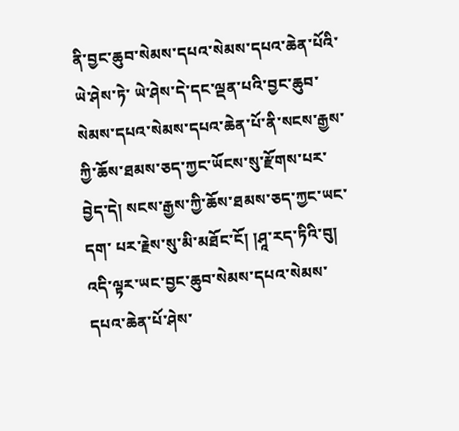ནི་བྱང་ཆུབ་སེམས་དཔའ་སེམས་དཔའ་ཆེན་པོའི་ཡེ་ཤེས་ཏེ་ ཡེ་ཤེས་དེ་དང་ལྡན་པའི་བྱང་ཆུབ་སེམས་དཔའ་སེམས་དཔའ་ཆེན་པོ་ནི་སངས་རྒྱས་ཀྱི་ཆོས་ཐམས་ཅད་ཀྱང་ཡོངས་སུ་རྫོགས་པར་བྱེད་དེ། སངས་རྒྱས་ཀྱི་ཆོས་ཐམས་ཅད་ཀྱང་ཡང་དག་ པར་རྗེས་སུ་མི་མཐོང་ངོ། །ཤཱ་རད་ཏིའི་བུ། འདི་ལྟར་ཡང་བྱང་ཆུབ་སེམས་དཔའ་སེམས་དཔའ་ཆེན་པོ་ཤེས་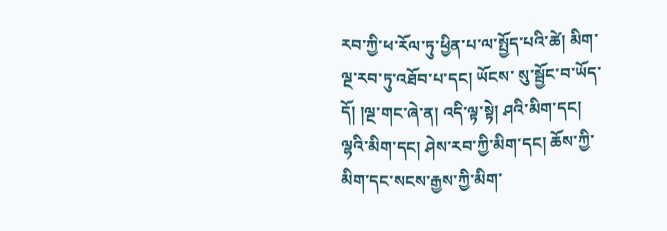རབ་ཀྱི་ཕ་རོལ་ཏུ་ཕྱིན་པ་ལ་སྤྱོད་པའི་ཚེ། མིག་ལྔ་རབ་ཏུ་འཐོབ་པ་དང། ཡོངས་ སུ་སྦྱོང་བ་ཡོད་དོ། །ལྔ་གང་ཞེ་ན། འདི་ལྟ་སྟེ། ཤའི་མིག་དང། ལྷའི་མིག་དང། ཤེས་རབ་ཀྱི་མིག་དང། ཆོས་ཀྱི་མིག་དང་སངས་རྒྱས་ཀྱི་མིག་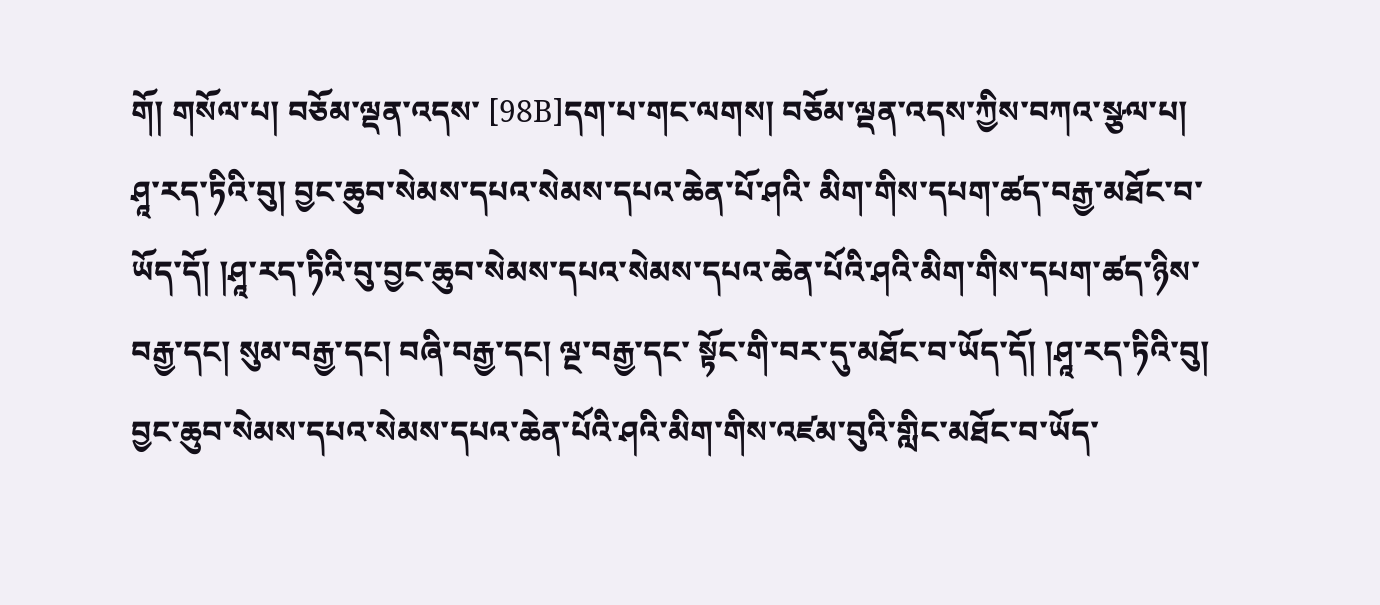གོ། གསོལ་པ། བཅོམ་ལྡན་འདས་ [98B]དག་པ་གང་ལགས། བཅོམ་ལྡན་འདས་ཀྱིས་བཀའ་སྩལ་པ། ཤཱ་རད་ཏིའི་བུ། བྱང་ཆུབ་སེམས་དཔའ་སེམས་དཔའ་ཆེན་པོ་ཤའི་ མིག་གིས་དཔག་ཚད་བརྒྱ་མཐོང་བ་ཡོད་དོ། །ཤཱ་རད་ཏིའི་བུ་བྱང་ཆུབ་སེམས་དཔའ་སེམས་དཔའ་ཆེན་པོའི་ཤའི་མིག་གིས་དཔག་ཚད་ཉིས་བརྒྱ་དང། སུམ་བརྒྱ་དང། བཞི་བརྒྱ་དང། ལྔ་བརྒྱ་དང་ སྟོང་གི་བར་དུ་མཐོང་བ་ཡོད་དོ། །ཤཱ་རད་ཏིའི་བུ། བྱང་ཆུབ་སེམས་དཔའ་སེམས་དཔའ་ཆེན་པོའི་ཤའི་མིག་གིས་འཛམ་བུའི་གླིང་མཐོང་བ་ཡོད་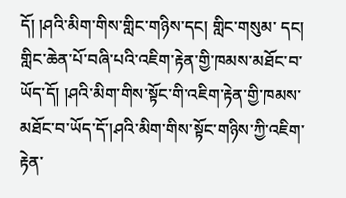དོ། །ཤའི་མིག་གིས་གླིང་གཉིས་དང། གླིང་གསུམ་ དང། གླིང་ཆེན་པོ་བཞི་པའི་འཇིག་རྟེན་གྱི་ཁམས་མཐོང་བ་ཡོད་དོ། །ཤའི་མིག་གིས་སྟོང་གི་འཇིག་རྟེན་གྱི་ཁམས་མཐོང་བ་ཡོད་དོ་།ཤའི་མིག་གིས་སྟོང་གཉིས་ཀྱི་འཇིག་རྟེན་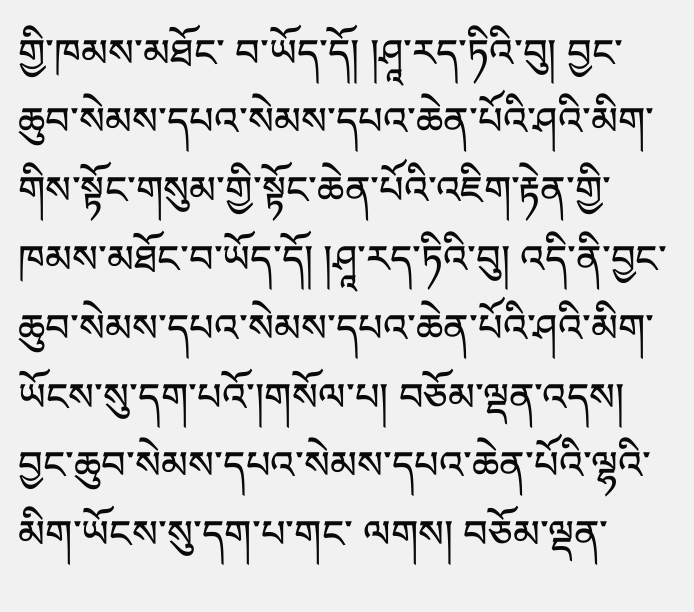གྱི་ཁམས་མཐོང་ བ་ཡོད་དོ། །ཤཱ་རད་ཏིའི་བུ། བྱང་ཆུབ་སེམས་དཔའ་སེམས་དཔའ་ཆེན་པོའི་ཤའི་མིག་གིས་སྟོང་གསུམ་གྱི་སྟོང་ཆེན་པོའི་འཇིག་རྟེན་གྱི་ཁམས་མཐོང་བ་ཡོད་དོ། །ཤཱ་རད་ཏིའི་བུ། འདི་ནི་བྱང་ ཆུབ་སེམས་དཔའ་སེམས་དཔའ་ཆེན་པོའི་ཤའི་མིག་ཡོངས་སུ་དག་པའོ་།གསོལ་པ། བཅོམ་ལྡན་འདས། བྱང་ཆུབ་སེམས་དཔའ་སེམས་དཔའ་ཆེན་པོའི་ལྷའི་མིག་ཡོངས་སུ་དག་པ་གང་ ལགས། བཅོམ་ལྡན་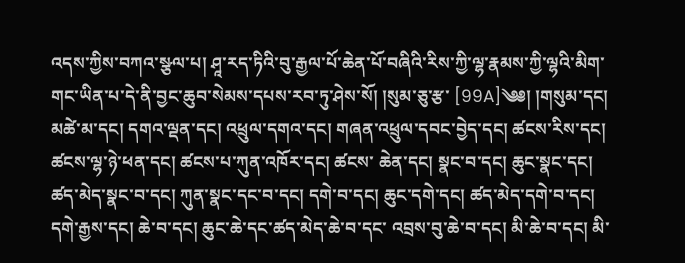འདས་ཀྱིས་བཀའ་སྩལ་པ། ཤཱ་རད་ཏིའི་བུ་རྒྱལ་པོ་ཆེན་པོ་བཞིའི་རིས་ཀྱི་ལྷ་རྣམས་ཀྱི་ལྷའི་མིག་གང་ཡིན་པ་དེ་ནི་བྱང་ཆུབ་སེམས་དཔས་རབ་ཏུ་ཤེས་སོ། །སུམ་ཅུ་རྩ་ [99A]༄༅། །གསུམ་དང། མཚེ་མ་དང། དགའ་ལྡན་དང། འཕྲུལ་དགའ་དང། གཞན་འཕྲུལ་དབང་བྱེད་དང། ཚངས་རིས་དང། ཚངས་ལྷ་ཉེ་ཕན་དང། ཚངས་པ་ཀུན་འཁོར་དང། ཚངས་ ཆེན་དང། སྣང་བ་དང། ཆུང་སྣང་དང། ཚད་མེད་སྣང་བ་དང། ཀུན་སྣང་དང་བ་དང། དགེ་བ་དང། ཆུང་དགེ་དང། ཚད་མེད་དགེ་བ་དང། དགེ་རྒྱས་དང། ཆེ་བ་དང། ཆུང་ཆེ་དང་ཚད་མེད་ཆེ་བ་དང་ འབྲས་བུ་ཆེ་བ་དང། མི་ཆེ་བ་དང། མི་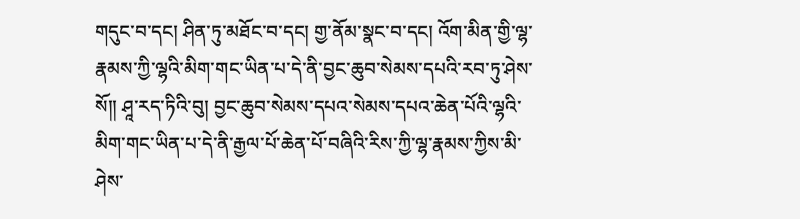གདུང་བ་དང། ཤིན་ཏུ་མཐོང་བ་དང། གྱ་ནོམ་སྣང་བ་དང། འོག་མིན་གྱི་ལྷ་རྣམས་ཀྱི་ལྷའི་མིག་གང་ཡིན་པ་དེ་ནི་བྱང་ཆུབ་སེམས་དཔའི་རབ་ཏུ་ཤེས་སོ།། ཤཱ་རད་ཏིའི་བུ། བྱང་ཆུབ་སེམས་དཔའ་སེམས་དཔའ་ཆེན་པོའི་ལྷའི་མིག་གང་ཡིན་པ་དེ་ནི་རྒྱལ་པོ་ཆེན་པོ་བཞིའི་རིས་ཀྱི་ལྷ་རྣམས་ཀྱིས་མི་ཤེས་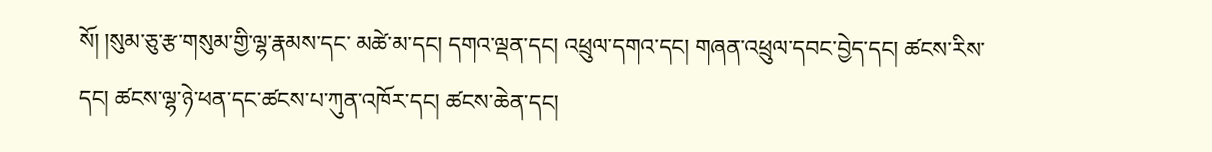སོ། །སུམ་ཅུ་རྩ་གསུམ་གྱི་ལྷ་རྣམས་དང་ མཚེ་མ་དང། དགའ་ལྡན་དང། འཕྲུལ་དགའ་དང། གཞན་འཕྲུལ་དབང་བྱེད་དང། ཚངས་རིས་དང། ཚངས་ལྷ་ཉེ་ཕན་དང་ཚངས་པ་ཀུན་འཁོར་དང། ཚངས་ཆེན་དང།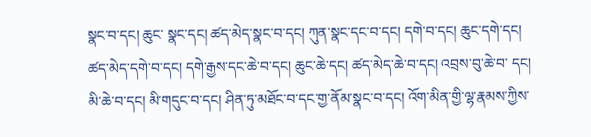སྣང་བ་དང། ཆུང་ སྣང་དང། ཚད་མེད་སྣང་བ་དང། ཀུན་སྣང་དང་བ་དང། དགེ་བ་དང། ཆུང་དགེ་དང། ཚད་མེད་དགེ་བ་དང། དགེ་རྒྱས་དང་ཆེ་བ་དང། ཆུང་ཆེ་དང། ཚད་མེད་ཆེ་བ་དང། འབྲས་བུ་ཆེ་བ་ དང། མི་ཆེ་བ་དང། མི་གདུང་བ་དང། ཤིན་ཏུ་མཐོང་བ་དང་གྱ་ནོམ་སྣང་བ་དང། འོག་མིན་གྱི་ལྷ་རྣམས་ཀྱིས་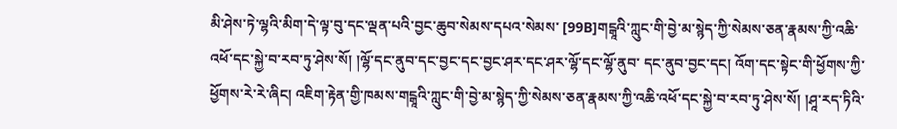མི་ཤེས་ཏེ་ལྷའི་མིག་དེ་ལྟ་བུ་དང་ལྡན་པའི་བྱང་ཆུབ་སེམས་དཔའ་སེམས་ [99B]གངྒཱའི་ཀླུང་གི་བྱེ་མ་སྙེད་ཀྱི་སེམས་ཅན་རྣམས་ཀྱི་འཆི་འཕོ་དང་སྐྱེ་བ་རབ་ཏུ་ཤེས་སོ། །ལྷོ་དང་ནུབ་དང་བྱང་དང་བྱང་ཤར་དང་ཤར་ལྷོ་དང་ལྷོ་ནུབ་ དང་ནུབ་བྱང་དང། འོག་དང་སྟེང་གི་ཕྱོགས་ཀྱི་ཕྱོགས་རེ་རེ་ཞིང། འཇིག་རྟེན་གྱི་ཁམས་གངྒཱའི་ཀླུང་གི་བྱེ་མ་སྙེད་ཀྱི་སེམས་ཅན་རྣམས་ཀྱི་འཆི་འཕོ་དང་སྐྱེ་བ་རབ་ཏུ་ཤེས་སོ། །ཤཱ་རད་ཏིའི་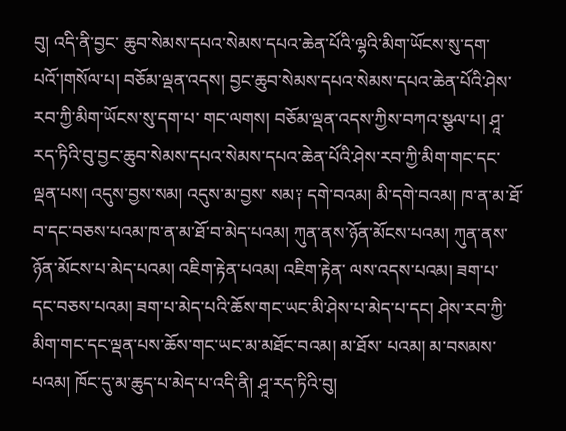བུ། འདི་ནི་བྱང་ ཆུབ་སེམས་དཔའ་སེམས་དཔའ་ཆེན་པོའི་ལྷའི་མིག་ཡོངས་སུ་དག་པའོ་།གསོལ་པ། བཅོམ་ལྡན་འདས། བྱང་ཆུབ་སེམས་དཔའ་སེམས་དཔའ་ཆེན་པོའི་ཤེས་རབ་ཀྱི་མིག་ཡོངས་སུ་དག་པ་ གང་ལགས། བཅོམ་ལྡན་འདས་ཀྱིས་བཀའ་སྩལ་པ། ཤཱ་རད་ཏིའི་བུ་བྱང་ཆུབ་སེམས་དཔའ་སེམས་དཔའ་ཆེན་པོའི་ཤེས་རབ་ཀྱི་མིག་གང་དང་ལྡན་པས། འདུས་བྱས་སམ། འདུས་མ་བྱས་ སམ༑ དགེ་བའམ། མི་དགེ་བའམ། ཁ་ན་མ་ཐོ་བ་དང་བཅས་པའམ་ཁ་ན་མ་ཐོ་བ་མེད་པའམ། ཀུན་ནས་ཉོན་མོངས་པའམ། ཀུན་ནས་ཉོན་མོངས་པ་མེད་པའམ། འཇིག་རྟེན་པའམ། འཇིག་རྟེན་ ལས་འདས་པའམ། ཟག་པ་དང་བཅས་པའམ། ཟག་པ་མེད་པའི་ཆོས་གང་ཡང་མི་ཤེས་པ་མེད་པ་དང། ཤེས་རབ་ཀྱི་མིག་གང་དང་ལྡན་པས་ཆོས་གང་ཡང་མ་མཐོང་བའམ། མ་ཐོས་ པའམ། མ་བསམས་པའམ། ཁོང་དུ་མ་ཆུད་པ་མེད་པ་འདི་ནི། ཤཱ་རད་ཏིའི་བུ།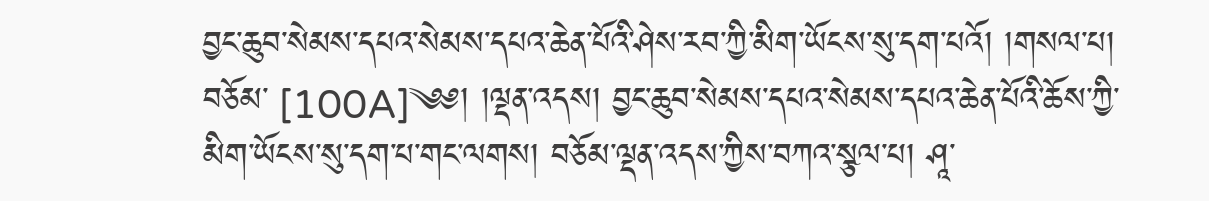བྱང་ཆུབ་སེམས་དཔའ་སེམས་དཔའ་ཆེན་པོའི་ཤེས་རབ་ཀྱི་མིག་ཡོངས་སུ་དག་པའོ། །གསལ་པ། བཅོམ་ [100A]༄༅། །ལྡན་འདས། བྱང་ཆུབ་སེམས་དཔའ་སེམས་དཔའ་ཆེན་པོའི་ཆོས་ཀྱི་མིག་ཡོངས་སུ་དག་པ་གང་ལགས། བཅོམ་ལྡན་འདས་ཀྱིས་བཀའ་སྩལ་པ། ཤཱ་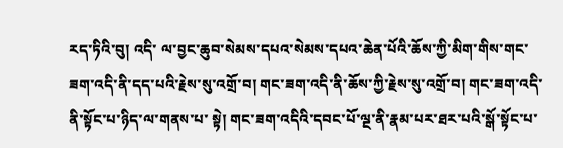རད་ཏིའི་བུ། འདི་ ལ་བྱང་ཆུབ་སེམས་དཔའ་སེམས་དཔའ་ཆེན་པོའི་ཆོས་ཀྱི་མིག་གིས་གང་ཟག་འདི་ནི་དད་པའི་རྗེས་སུ་འགྲོ་བ། གང་ཟག་འདི་ནི་ཆོས་ཀྱི་རྗེས་སུ་འགྲོ་བ། གང་ཟག་འདི་ནི་སྟོང་པ་ཉིད་ལ་གནས་པ་ སྟེ། གང་ཟག་འདིའི་དབང་པོ་ལྔ་ནི་རྣམ་པར་ཐར་པའི་སྒོ་སྟོང་པ་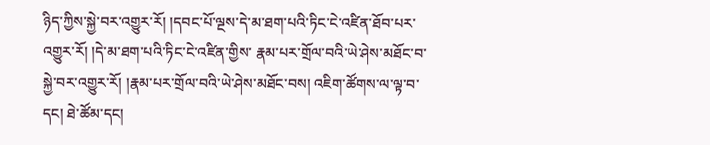ཉིད་ཀྱིས་སྐྱེ་བར་འགྱུར་རོ། །དབང་པོ་ལྔས་དེ་མ་ཐག་པའི་ཏིང་ངེ་འཛིན་ཐོབ་པར་འགྱུར་རོ། །དེ་མ་ཐག་པའི་ཏིང་ངེ་འཛིན་གྱིས་ རྣམ་པར་གྲོལ་བའི་ཡེ་ཤེས་མཐོང་བ་སྐྱེ་བར་འགྱུར་རོ། །རྣམ་པར་གྲོལ་བའི་ཡེ་ཤེས་མཐོང་བས། འཇིག་ཚོགས་ལ་ལྟ་བ་དང། ཐེ་ཚོམ་དང།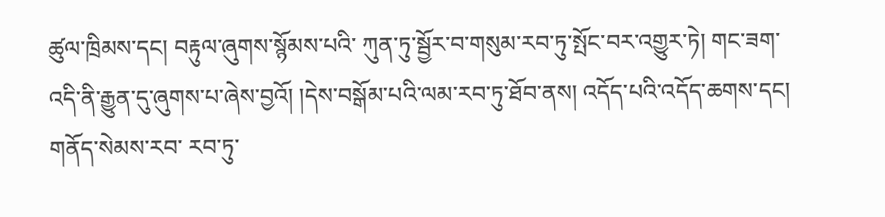ཚུལ་ཁྲིམས་དང། བརྟུལ་ཞུགས་སྙོམས་པའི་ ཀུན་ཏུ་སྦྱོར་བ་གསུམ་རབ་ཏུ་སྤོང་བར་འགྱུར་ཏེ། གང་ཟག་འདི་ནི་རྒྱུན་དུ་ཞུགས་པ་ཞེས་བྱའོ། །དེས་བསྒོམ་པའི་ལམ་རབ་ཏུ་ཐོབ་ནས། འདོད་པའི་འདོད་ཆགས་དང། གནོད་སེམས་རབ་ རབ་ཏུ་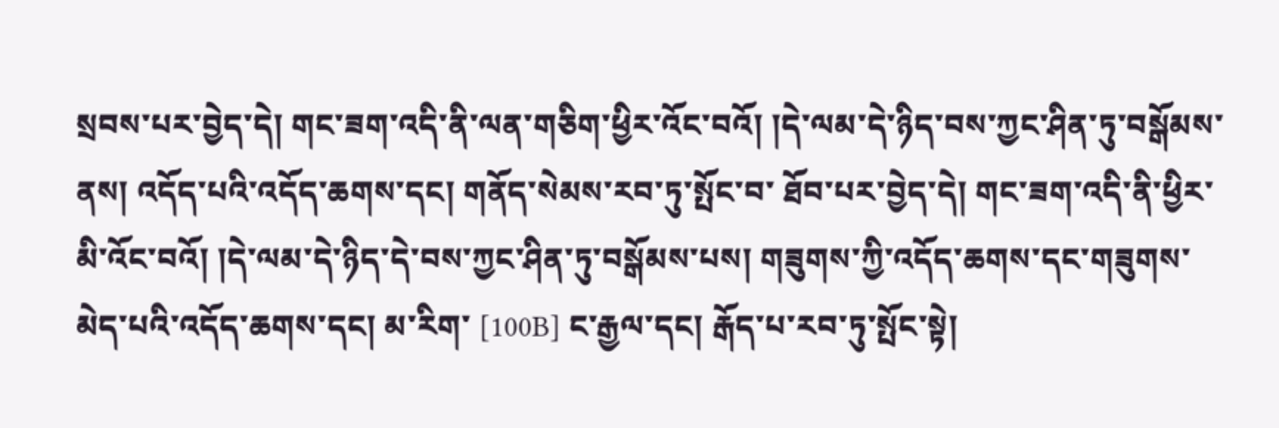སྲབས་པར་བྱེད་དེ། གང་ཟག་འདི་ནི་ལན་གཅིག་ཕྱིར་འོང་བའོ། །དེ་ལམ་དེ་ཉིད་བས་ཀྱང་ཤིན་ཏུ་བསྒོམས་ནས། འདོད་པའི་འདོད་ཆགས་དང། གནོད་སེམས་རབ་ཏུ་སྤོང་བ་ ཐོབ་པར་བྱེད་དེ། གང་ཟག་འདི་ནི་ཕྱིར་མི་འོང་བའོ། །དེ་ལམ་དེ་ཉིད་དེ་བས་ཀྱང་ཤིན་ཏུ་བསྒོམས་པས། གཟུགས་ཀྱི་འདོད་ཆགས་དང་གཟུགས་མེད་པའི་འདོད་ཆགས་དང། མ་རིག་ [100B] ང་རྒྱལ་དང། རྒོད་པ་རབ་ཏུ་སྤོང་སྟེ།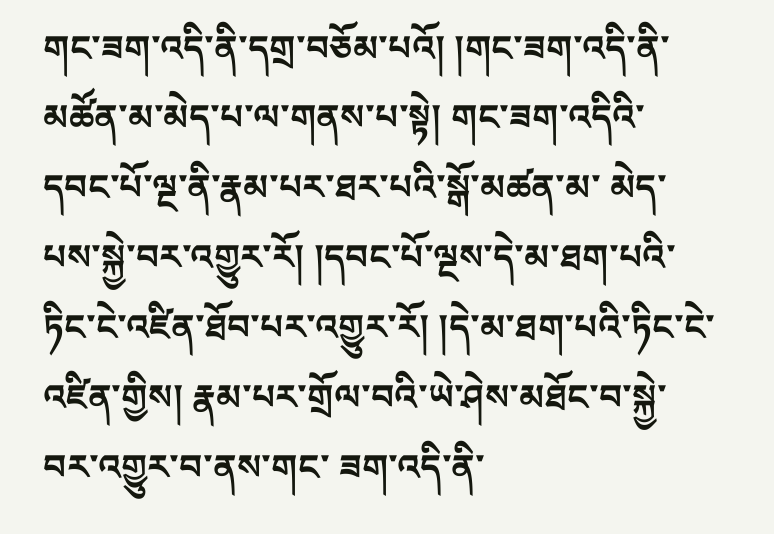གང་ཟག་འདི་ནི་དགྲ་བཅོམ་པའོ། །གང་ཟག་འདི་ནི་མཚོན་མ་མེད་པ་ལ་གནས་པ་སྟེ། གང་ཟག་འདིའི་དབང་པོ་ལྔ་ནི་རྣམ་པར་ཐར་པའི་སྒོ་མཚན་མ་ མེད་པས་སྐྱེ་བར་འགྱུར་རོ། །དབང་པོ་ལྔས་དེ་མ་ཐག་པའི་ཏིང་ངེ་འཛིན་ཐོབ་པར་འགྱུར་རོ། །དེ་མ་ཐག་པའི་ཏིང་ངེ་འཛིན་གྱིས། རྣམ་པར་གྲོལ་བའི་ཡེ་ཤེས་མཐོང་བ་སྐྱེ་བར་འགྱུར་བ་ནས་གང་ ཟག་འདི་ནི་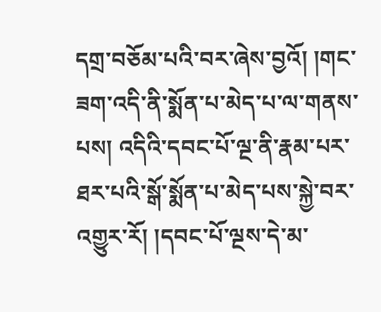དགྲ་བཅོམ་པའི་བར་ཞེས་བྱའོ། །གང་ཟག་འདི་ནི་སྨོན་པ་མེད་པ་ལ་གནས་པས། འདིའི་དབང་པོ་ལྔ་ནི་རྣམ་པར་ཐར་པའི་སྒོ་སྨོན་པ་མེད་པས་སྐྱེ་བར་འགྱུར་རོ། །དབང་པོ་ལྔས་དེ་མ་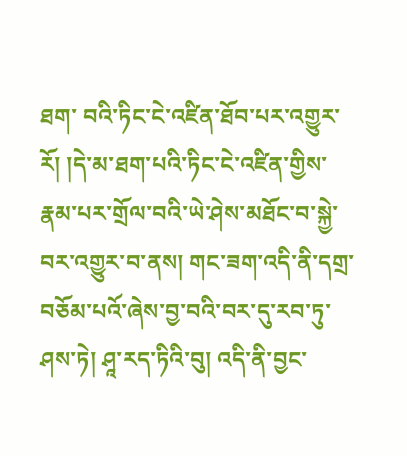ཐག་ བའི་ཏིང་ངེ་འཛིན་ཐོབ་པར་འགྱུར་རོ། །དེ་མ་ཐག་པའི་ཏིང་ངེ་འཛིན་གྱིས་རྣམ་པར་གྲོལ་བའི་ཡེ་ཤེས་མཐོང་བ་སྐྱེ་བར་འགྱུར་བ་ནས། གང་ཟག་འདི་ནི་དགྲ་བཅོམ་པའོ་ཞེས་བྱ་བའི་བར་དུ་རབ་ཏུ་ ཤས་ཏེ། ཤཱ་རད་ཏིའི་བུ། འདི་ནི་བྱང་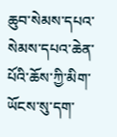ཆུབ་སེམས་དཔའ་སེམས་དཔའ་ཆེན་པོའི་ཆོས་ཀྱི་མིག་ཡོངས་སུ་དག་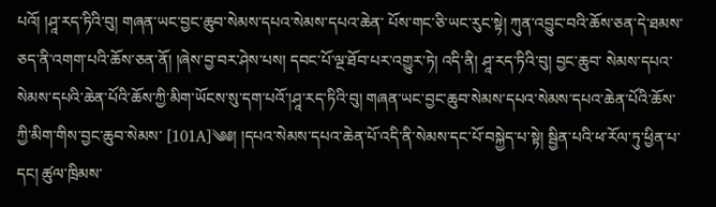པའོ། །ཤཱ་རད་ཏིའི་བུ། གཞན་ཡང་བྱང་ཆུབ་སེམས་དཔའ་སེམས་དཔའ་ཆེན་ པོས་གང་ཅི་ཡང་རུང་སྟེ། ཀུན་འབྱུང་བའི་ཆོས་ཅན་དེ་ཐམས་ཅད་ནི་འགག་པའི་ཆོས་ཅན་ནོ། །ཞེས་བྱ་བར་ཤེས་པས། དབང་པོ་ལྔ་ཐོབ་པར་འགྱུར་ཏེ། འདི་ནི། ཤཱ་རད་ཏིའི་བུ། བྱང་ཆུབ་ སེམས་དཔའ་སེམས་དཔའི་ཆེན་པོའི་ཆོས་ཀྱི་མིག་ཡོངས་སུ་དག་པའོ་།ཤཱ་རད་ཏིའི་བུ། གཞན་ཡང་བྱང་ཆུབ་སེམས་དཔའ་སེམས་དཔའ་ཆེན་པོའི་ཆོས་ཀྱི་མིག་གིས་བྱང་ཆུབ་སེམས་ [101A]༄༅། །དཔའ་སེམས་དཔའ་ཆེན་པོ་འདི་ནི་སེམས་དང་པོ་བསྐྱེད་པ་སྟེ། སྦྱིན་པའི་ཕ་རོལ་ཏུ་ཕྱིན་པ་དང། ཚུལ་ཁྲིམས་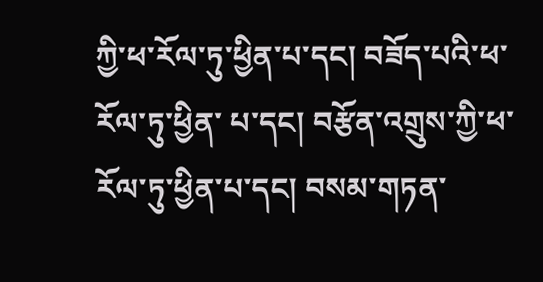ཀྱི་ཕ་རོལ་ཏུ་ཕྱིན་པ་དང། བཟོད་པའི་ཕ་རོལ་ཏུ་ཕྱིན་ པ་དང། བརྩོན་འགྲུས་ཀྱི་ཕ་རོལ་ཏུ་ཕྱིན་པ་དང། བསམ་གཏན་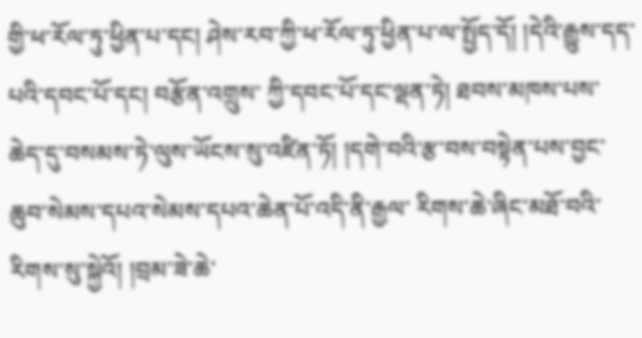གྱི་ཕ་རོལ་ཏུ་ཕྱིན་པ་དང། ཤེས་རབ་ཀྱི་ཕ་རོལ་ཏུ་ཕྱིན་པ་ལ་སྤྱོད་དོ། །དེའི་རྒྱུས་དད་པའི་དབང་པོ་དང། བརྩོན་འགྲུས་ ཀྱི་དབང་པོ་དང་ལྡན་ཏེ། ཐབས་མཁས་པས་ཆེད་དུ་བསམས་ཏེ་ལུས་ཡོངས་སུ་འཛིན་ཏོ། །དགེ་བའི་རྩ་བས་བསྟེན་པས་བྱང་ཆུབ་སེམས་དཔའ་སེམས་དཔའ་ཆེན་པོ་འདི་ནི་རྒྱལ་ རིགས་ཆེ་ཞིང་མཐོ་བའི་རིགས་སུ་སྐྱེའོ། །བྲམ་ཟེ་ཆེ་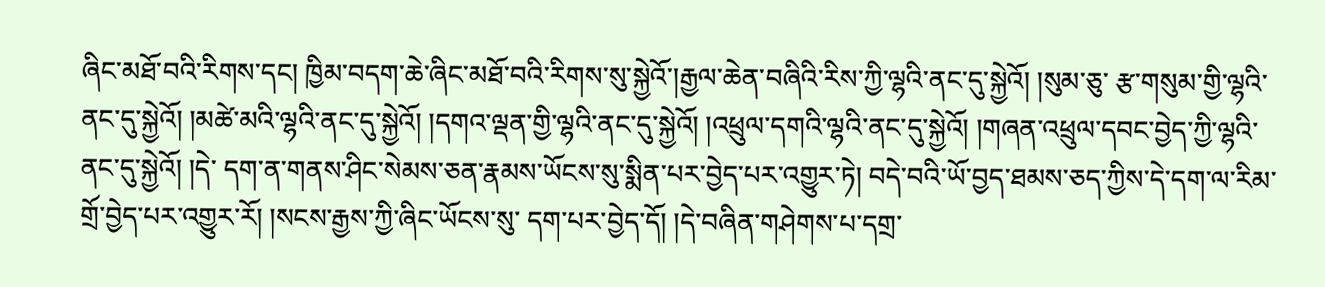ཞིང་མཐོ་བའི་རིགས་དང། ཁྱིམ་བདག་ཆེ་ཞིང་མཐོ་བའི་རིགས་སུ་སྐྱེའོ་།རྒྱལ་ཆེན་བཞིའི་རིས་ཀྱི་ལྷའི་ནང་དུ་སྐྱེའོ། །སུམ་ཅུ་ རྩ་གསུམ་གྱི་ལྷའི་ནང་དུ་སྐྱེའོ། །མཚེ་མའི་ལྷའི་ནང་དུ་སྐྱེའོ། །དགའ་ལྡན་གྱི་ལྷའི་ནང་དུ་སྐྱེའོ། །འཕྲུལ་དགའི་ལྷའི་ནང་དུ་སྐྱེའོ། །གཞན་འཕྲུལ་དབང་བྱེད་ཀྱི་ལྷའི་ནང་དུ་སྐྱེའོ། །དེ་ དག་ན་གནས་ཤིང་སེམས་ཅན་རྣམས་ཡོངས་སུ་སྨིན་པར་བྱེད་པར་འགྱུར་ཏེ། བདེ་བའི་ཡོ་བྱད་ཐམས་ཅད་ཀྱིས་དེ་དག་ལ་རིམ་གྲོ་བྱེད་པར་འགྱུར་རོ། །སངས་རྒྱས་ཀྱི་ཞིང་ཡོངས་སུ་ དག་པར་བྱེད་དོ། །དེ་བཞིན་གཤེགས་པ་དགྲ་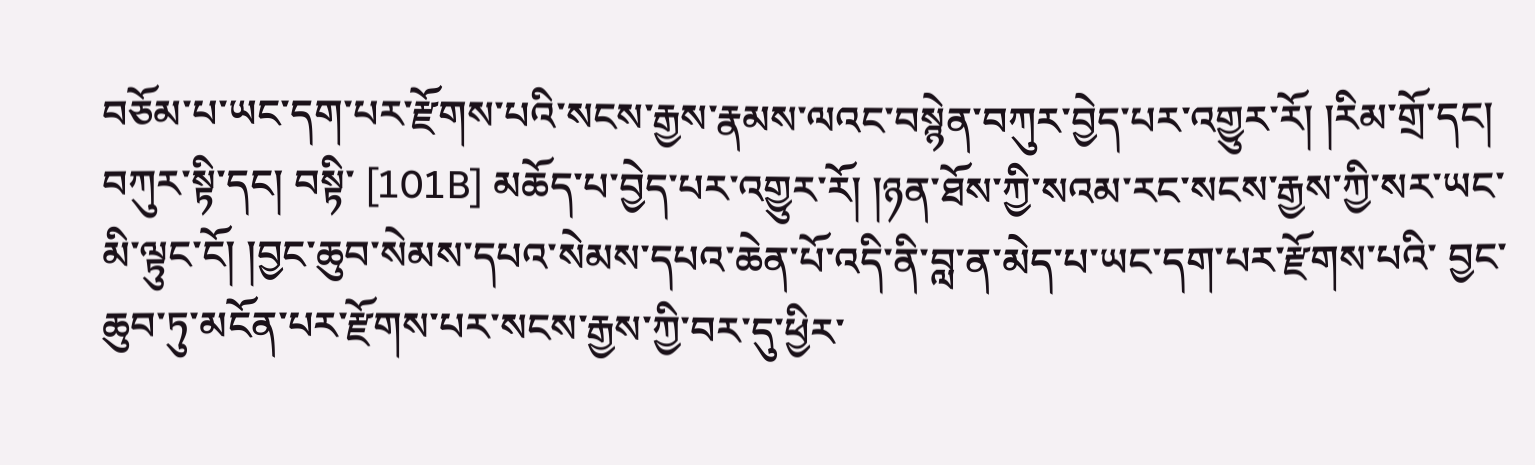བཅོམ་པ་ཡང་དག་པར་རྫོགས་པའི་སངས་རྒྱས་རྣམས་ལའང་བསྙེན་བཀུར་བྱེད་པར་འགྱུར་རོ། །རིམ་གྲོ་དང། བཀུར་སྟི་དང། བསྟི་ [101B] མཆོད་པ་བྱེད་པར་འགྱུར་རོ། །ཉན་ཐོས་ཀྱི་སའམ་རང་སངས་རྒྱས་ཀྱི་སར་ཡང་མི་ལྟུང་ངོ། །བྱང་ཆུབ་སེམས་དཔའ་སེམས་དཔའ་ཆེན་པོ་འདི་ནི་བླ་ན་མེད་པ་ཡང་དག་པར་རྫོགས་པའི་ བྱང་ཆུབ་ཏུ་མངོན་པར་རྫོགས་པར་སངས་རྒྱས་ཀྱི་བར་དུ་ཕྱིར་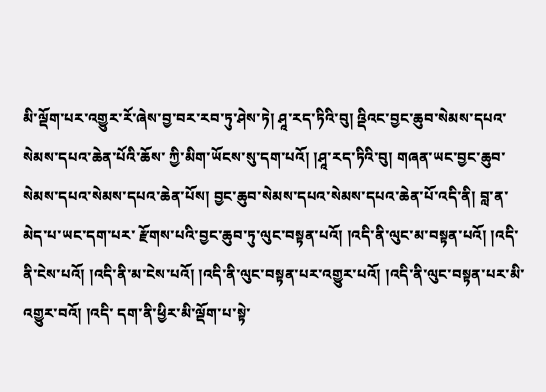མི་ལྡོག་པར་འགྱུར་རོ་ཞེས་བྱ་བར་རབ་ཏུ་ཤེས་ཏེ། ཤཱ་རད་ཏིའི་བུ། འྡིའང་བྱང་ཆུབ་སེམས་དཔའ་སེམས་དཔའ་ཆེན་པོའི་ཆོས་ ཀྱི་མིག་ཡོངས་སུ་དག་པའོ། །ཤཱ་རད་ཏིའི་བུ། གཞན་ཡང་བྱང་ཆུབ་སེམས་དཔའ་སེམས་དཔའ་ཆེན་པོས། བྱང་ཆུབ་སེམས་དཔའ་སེམས་དཔའ་ཆེན་པོ་འདི་ནི། བླ་ན་མེད་པ་ཡང་དག་པར་ རྫོགས་པའི་བྱང་ཆུབ་ཏུ་ལུང་བསྟན་པའོ། །འདི་ནི་ལུང་མ་བསྟན་པའོ། །འདི་ནི་ངེས་པའོ། །འདི་ནི་མ་ངེས་པའོ། །འདི་ནི་ལུང་བསྟན་པར་འགྱུར་པའོ། །འདི་ནི་ལུང་བསྟན་པར་མི་འགྱུར་བའོ། །འདི་ དག་ནི་ཕྱིར་མི་ལྡོག་པ་སྟེ་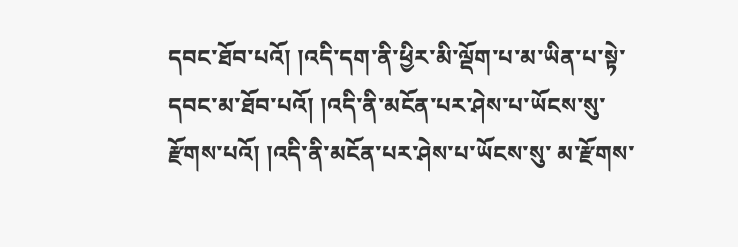དབང་ཐོབ་པའོ། །འདི་དག་ནི་ཕྱིར་མི་ལྡོག་པ་མ་ཡིན་པ་སྟེ་དབང་མ་ཐོབ་པའོ། །འདི་ནི་མངོན་པར་ཤེས་པ་ཡོངས་སུ་རྫོགས་པའོ། །འདི་ནི་མངོན་པར་ཤེས་པ་ཡོངས་སུ་ མ་རྫོགས་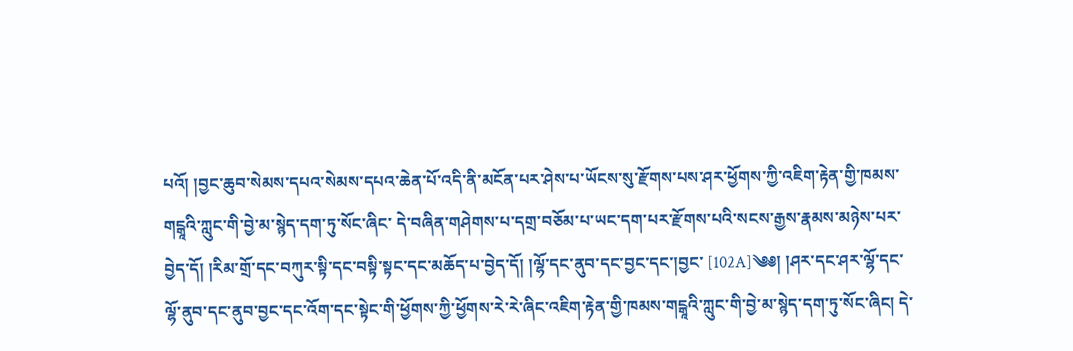པའོ། །བྱང་ཆུབ་སེམས་དཔའ་སེམས་དཔའ་ཆེན་པོ་འདི་ནི་མངོན་པར་ཤེས་པ་ཡོངས་སུ་རྫོགས་པས་ཤར་ཕྱོགས་ཀྱི་འཇིག་རྟེན་གྱི་ཁམས་གངྒཱའི་ཀླུང་གི་བྱེ་མ་སྙེད་དག་ཏུ་སོང་ཞིང་ དེ་བཞིན་གཤེགས་པ་དགྲ་བཅོམ་པ་ཡང་དག་པར་རྫོགས་པའི་སངས་རྒྱས་རྣམས་མཉེས་པར་བྱེད་དོ། །རིམ་གྲོ་དང་བཀུར་སྟི་དང་བསྟི་སྟང་དང་མཆོད་པ་བྱེད་དོ། །ལྷོ་དང་ནུབ་དང་བྱང་དང་།བྱང་ [102A]༄༅། །ཤར་དང་ཤར་ལྷོ་དང་ལྷོ་ནུབ་དང་ནུབ་བྱང་དང་འོག་དང་སྟེང་གི་ཕྱོགས་ཀྱི་ཕྱོགས་རེ་རེ་ཞིང་འཇིག་རྟེན་གྱི་ཁམས་གངྒཱའི་ཀླུང་གི་བྱེ་མ་སྙེད་དག་ཏུ་སོང་ཞིང། དེ་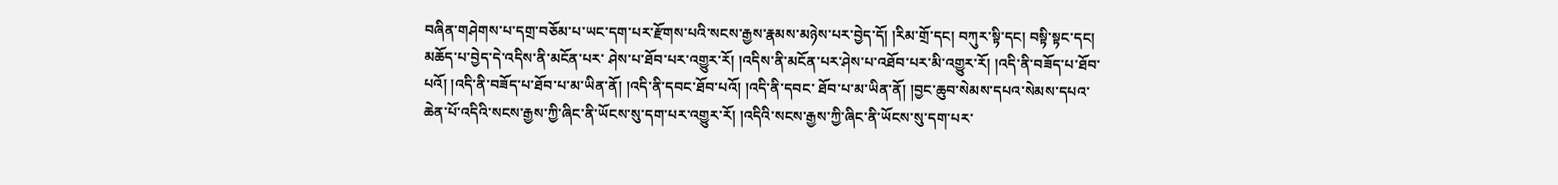བཞིན་གཤེགས་པ་དགྲ་བཅོམ་པ་ཡང་དག་པར་རྫོགས་པའི་སངས་རྒྱས་རྣམས་མཉེས་པར་བྱེད་དོ། །རིམ་གྲོ་དང། བཀུར་སྟི་དང། བསྟི་སྟང་དང། མཆོད་པ་བྱེད་དེ་འདིས་ནི་མངོན་པར་ ཤེས་པ་ཐོབ་པར་འགྱུར་རོ། །འདིས་ནི་མངོན་པར་ཤེས་པ་འཐོབ་པར་མི་འགྱུར་རོ། །འདི་ནི་བཟོད་པ་ཐོབ་པའོ། །འདི་ནི་བཟོད་པ་ཐོབ་པ་མ་ཡིན་ནོ། །འདི་ནི་དབང་ཐོབ་པའོ། །འདི་ནི་དབང་ ཐོབ་པ་མ་ཡིན་ནོ། །བྱང་ཆུབ་སེམས་དཔའ་སེམས་དཔའ་ཆེན་པོ་འདིའི་སངས་རྒྱས་ཀྱི་ཞིང་ནི་ཡོངས་སུ་དག་པར་འགྱུར་རོ། །འདིའི་སངས་རྒྱས་ཀྱི་ཞིང་ནི་ཡོངས་སུ་དག་པར་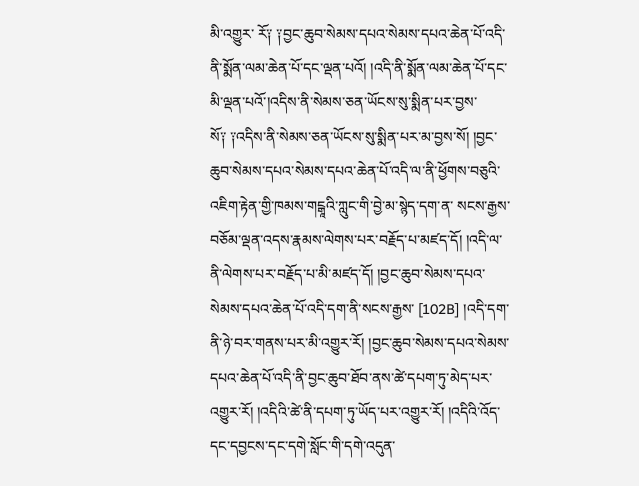མི་འགྱུར་ རོ༑ ༑བྱང་ཆུབ་སེམས་དཔའ་སེམས་དཔའ་ཆེན་པོ་འདི་ནི་སྨོན་ལམ་ཆེན་པོ་དང་ལྡན་པའོ། །འདི་ནི་སྨོན་ལམ་ཆེན་པོ་དང་མི་ལྡན་པའོ་།འདིས་ནི་སེམས་ཅན་ཡོངས་སུ་སྨིན་པར་བྱས་ སོ༑ ༑འདིས་ནི་སེམས་ཅན་ཡོངས་སུ་སྨིན་པར་མ་བྱས་སོ། །བྱང་ཆུབ་སེམས་དཔའ་སེམས་དཔའ་ཆེན་པོ་འདི་ལ་ནི་ཕྱོགས་བཅུའི་འཇིག་རྟེན་གྱི་ཁམས་གངྒཱའི་ཀླུང་གི་བྱེ་མ་སྙེད་དག་ན་ སངས་རྒྱས་བཅོམ་ལྡན་འདས་རྣམས་ལེགས་པར་བརྗོད་པ་མཛད་དོ། །འདི་ལ་ནི་ལེགས་པར་བརྗོད་པ་མི་མཛད་དོ། །བྱང་ཆུབ་སེམས་དཔའ་སེམས་དཔའ་ཆེན་པོ་འདི་དག་ནི་སངས་རྒྱས་ [102B] །འདི་དག་ནི་ཉེ་བར་གནས་པར་མི་འགྱུར་རོ། །བྱང་ཆུབ་སེམས་དཔའ་སེམས་དཔའ་ཆེན་པོ་འདི་ནི་བྱང་ཆུབ་ཐོབ་ནས་ཚེ་དཔག་ཏུ་མེད་པར་ འགྱུར་རོ། །འདིའི་ཚེ་ནི་དཔག་ཏུ་ཡོད་པར་འགྱུར་རོ། །འདིའི་འོད་དང་དབྱངས་དང་དགེ་སློང་གི་དགེ་འདུན་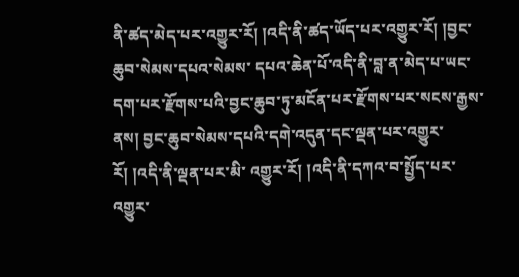ནི་ཚད་མེད་པར་འགྱུར་རོ། །འདི་ནི་ཚད་ཡོད་པར་འགྱུར་རོ། །བྱང་ཆུབ་སེམས་དཔའ་སེམས་ དཔའ་ཆེན་པོ་འདི་ནི་བླ་ན་མེད་པ་ཡང་དག་པར་རྫོགས་པའི་བྱང་ཆུབ་ཏུ་མངོན་པར་རྫོགས་པར་སངས་རྒྱས་ནས། བྱང་ཆུབ་སེམས་དཔའི་དགེ་འདུན་དང་ལྡན་པར་འགྱུར་རོ། །འདི་ནི་ལྡན་པར་མི་ འགྱུར་རོ། །འདི་ནི་དཀའ་བ་སྤྱོད་པར་འགྱུར་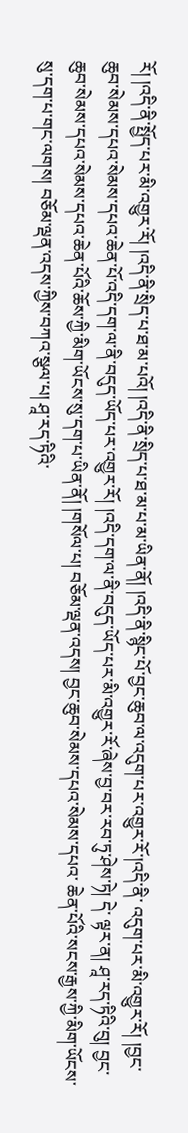རོ། །འདི་ནི་སྤྱོད་པར་མི་འགྱུར་རོ། །འདི་ནི་སྲིད་པ་ཐ་མ་པའོ། །འདི་ནི་སྲིད་པ་ཐ་མ་པ་མ་ཡིན་ནོ། །འདི་ནི་སྙིང་པོ་བྱང་ཆུབ་ལ་འདུག་པར་འགྱུར་རོ་།འདི་ནི་ འདུག་པར་མི་འགྱུར་རོ། །བྱང་ཆུབ་སེམས་དཔའ་སེམས་དཔའ་ཆེན་པོ་འདི་དག་ལ་ནི་བདུད་ཡོད་པར་འགྱུར་རོ། །འདི་དག་ལ་ནི་བདུད་ཡོད་པར་མི་འགྱུར་རོ་ཞེས་བྱ་བར་རབ་ཏུ་ཤེས་ཏེ། དེ་ ལྟར་ན། ཤཱ་རད་ཏིའི་བུ། བྱང་ཆུབ་སེམས་དཔའ་སེམས་དཔའ་ཆེན་པོའི་ཆོས་ཀྱི་མིག་ཡོངས་སུ་དག་པ་ཡིན་ནོ། །གསོལ་པ། བཅོམ་ལྡན་འདས། བྱང་ཆུབ་སེམས་དཔའ་སེམས་དཔའ་ ཆེན་པོའི་སངས་རྒྱས་ཀྱི་མིག་ཡོངས་སུ་དག་པ་གང་ལགས། བཅོམ་ལྡན་འདས་ཀྱིས་བཀའ་སྩལ་པ། ཤཱ་རད་ཏིའི་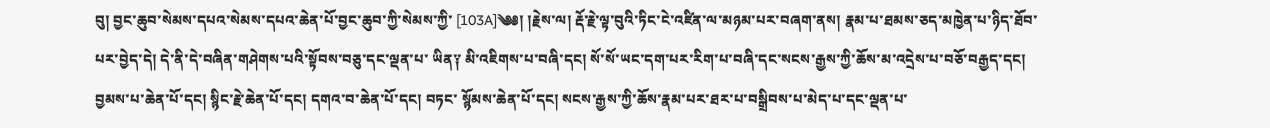བུ། བྱང་ཆུབ་སེམས་དཔའ་སེམས་དཔའ་ཆེན་པོ་བྱང་ཆུབ་ཀྱི་སེམས་ཀྱི་ [103A]༄༅། །རྗེས་ལ། རྡོ་རྗེ་ལྟ་བུའི་ཏིང་ངེ་འཛིན་ལ་མཉམ་པར་བཞག་ནས། རྣམ་པ་ཐམས་ཅད་མཁྱེན་པ་ཉིད་ཐོབ་པར་བྱེད་དེ། དེ་ནི་དེ་བཞིན་གཤེགས་པའི་སྟོབས་བཅུ་དང་ལྡན་པ་ ཡིན༑ མི་འཇིགས་པ་བཞི་དང། སོ་སོ་ཡང་དག་པར་རིག་པ་བཞི་དང་སངས་རྒྱས་ཀྱི་ཆོས་མ་འདྲེས་པ་བཅོ་བརྒྱད་དང། བྱམས་པ་ཆེན་པོ་དང། སྙིང་རྗེ་ཆེན་པོ་དང། དགའ་བ་ཆེན་པོ་དང། བཏང་ སྙོམས་ཆེན་པོ་དང། སངས་རྒྱས་ཀྱི་ཆོས་རྣམ་པར་ཐར་པ་བསྒྲིབས་པ་མེད་པ་དང་ལྡན་པ་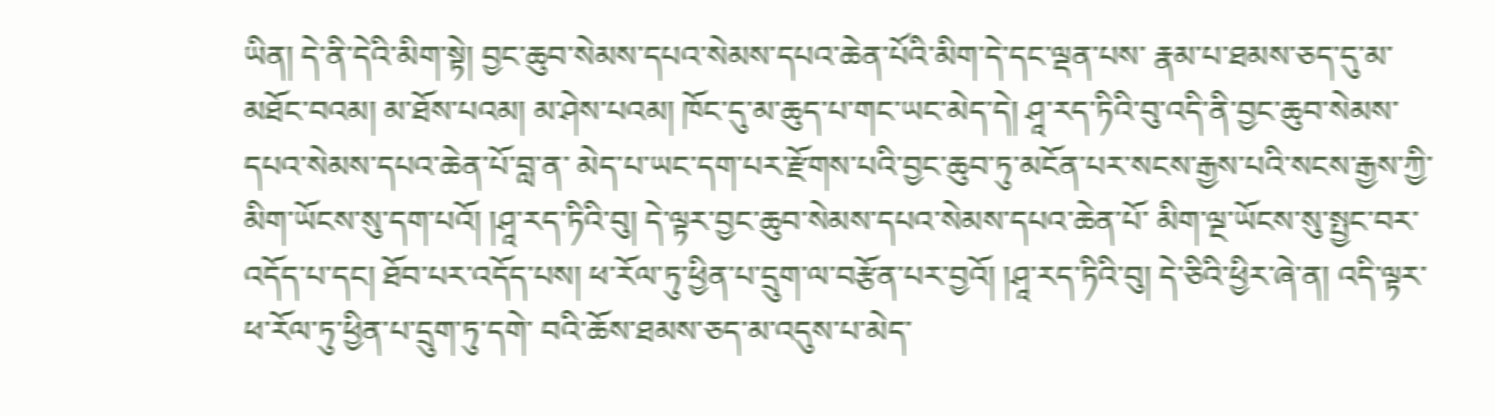ཡིན། དེ་ནི་དེའི་མིག་སྟེ། བྱང་ཆུབ་སེམས་དཔའ་སེམས་དཔའ་ཆེན་པོའི་མིག་དེ་དང་ལྡན་པས་ རྣམ་པ་ཐམས་ཅད་དུ་མ་མཐོང་བའམ། མ་ཐོས་པའམ། མ་ཤེས་པའམ། ཁོང་དུ་མ་ཆུད་པ་གང་ཡང་མེད་དེ། ཤཱ་རད་ཏིའི་བུ་འདི་ནི་བྱང་ཆུབ་སེམས་དཔའ་སེམས་དཔའ་ཆེན་པོ་བླ་ན་ མེད་པ་ཡང་དག་པར་རྫོགས་པའི་བྱང་ཆུབ་ཏུ་མངོན་པར་སངས་རྒྱས་པའི་སངས་རྒྱས་ཀྱི་མིག་ཡོངས་སུ་དག་པའོ། །ཤཱ་རད་ཏིའི་བུ། དེ་ལྟར་བྱང་ཆུབ་སེམས་དཔའ་སེམས་དཔའ་ཆེན་པོ་ མིག་ལྔ་ཡོངས་སུ་སྤྱང་བར་འདོད་པ་དང། ཐོབ་པར་འདོད་པས། ཕ་རོལ་ཏུ་ཕྱིན་པ་དྲུག་ལ་བརྩོན་པར་བྱའོ། །ཤཱ་རད་ཏིའི་བུ། དེ་ཅིའི་ཕྱིར་ཞེ་ན། འདི་ལྟར་ཕ་རོལ་ཏུ་ཕྱིན་པ་དྲུག་ཏུ་དགེ་ བའི་ཆོས་ཐམས་ཅད་མ་འདུས་པ་མེད་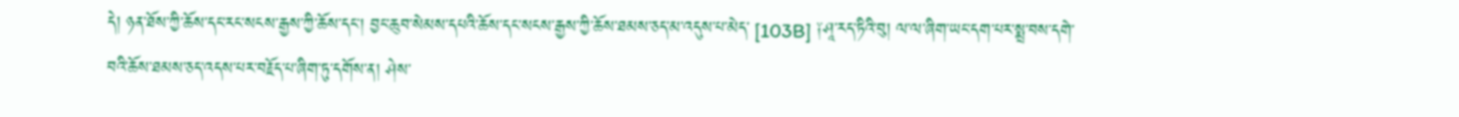དེ། ཉན་ཐོས་ཀྱི་ཆོས་དང་རང་སངས་རྒྱས་ཀྱི་ཆོས་དང། བྱང་ཆུབ་སེམས་དཔའི་ཆོས་དང་སངས་རྒྱས་ཀྱི་ཆོས་ཐམས་ཅད་མ་འདུས་པ་མེད་ [103B] ༑ཤཱ་རད་ཏིའི་བུ། ལ་ལ་ཞིག་ཡང་དག་པར་སྨྲ་བས་དགེ་བའི་ཆོས་ཐམས་ཅད་འདས་པར་བརྗོད་པ་ཞིག་ཏུ་དགོས་ན། ཤེས་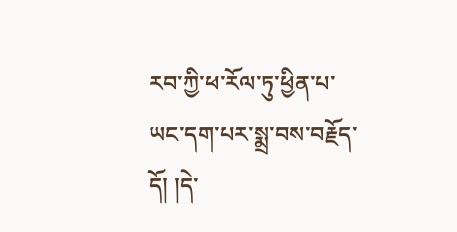རབ་ཀྱི་ཕ་རོལ་ཏུ་ཕྱིན་པ་ཡང་དག་པར་སྨྲ་བས་བརྗོད་དོ། །དེ་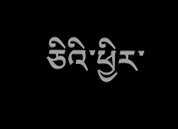ཅིའི་ཕྱིར་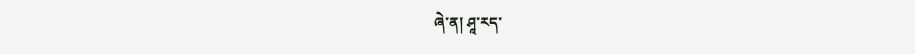ཞེ་ན། ཤཱ་རད་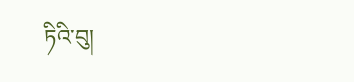ཏིའི་བུ།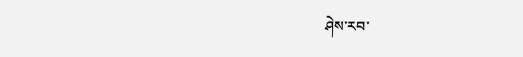ཤེས་རབ་